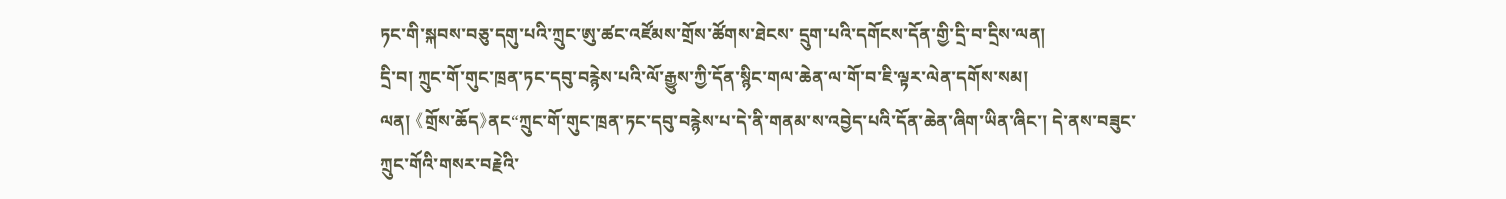ཏང་གི་སྐབས་བཅུ་དགུ་པའི་ཀྲུང་ཨུ་ཚང་འཛོམས་གྲོས་ཚོགས་ཐེངས་ དྲུག་པའི་དགོངས་དོན་གྱི་དྲི་བ་དྲིས་ལན།
དྲི་བ། ཀྲུང་གོ་གུང་ཁྲན་ཏང་དབུ་བརྙེས་པའི་ལོ་རྒྱུས་ཀྱི་དོན་སྙིང་གལ་ཆེན་ལ་གོ་བ་ཇི་ལྟར་ལེན་དགོས་སམ།
ལན། 《གྲོས་ཆོད》ནང“ཀྲུང་གོ་གུང་ཁྲན་ཏང་དབུ་བརྙེས་པ་དེ་ནི་གནམ་ས་འབྱེད་པའི་དོན་ཆེན་ཞིག་ཡིན་ཞིང་། དེ་ནས་བཟུང་ཀྲུང་གོའི་གསར་བརྗེའི་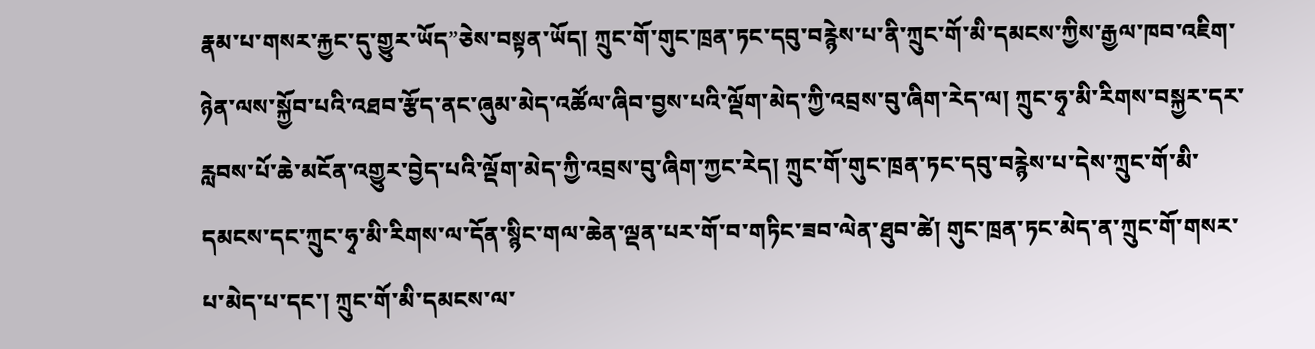རྣམ་པ་གསར་རྐྱང་དུ་གྱུར་ཡོད”ཅེས་བསྟན་ཡོད། ཀྲུང་གོ་གུང་ཁྲན་ཏང་དབུ་བརྙེས་པ་ནི་ཀྲུང་གོ་མི་དམངས་ཀྱིས་རྒྱལ་ཁབ་འཇིག་ཉེན་ལས་སྐྱོབ་པའི་འཐབ་རྩོད་ནང་ཞུམ་མེད་འཚོལ་ཞིབ་བྱས་པའི་ལྡོག་མེད་ཀྱི་འབྲས་བུ་ཞིག་རེད་ལ། ཀྲུང་ཧྭ་མི་རིགས་བསྐྱར་དར་རླབས་པོ་ཆེ་མངོན་འགྱུར་བྱེད་པའི་ལྡོག་མེད་ཀྱི་འབྲས་བུ་ཞིག་ཀྱང་རེད། ཀྲུང་གོ་གུང་ཁྲན་ཏང་དབུ་བརྙེས་པ་དེས་ཀྲུང་གོ་མི་དམངས་དང་ཀྲུང་ཧྭ་མི་རིགས་ལ་དོན་སྙིང་གལ་ཆེན་ལྡན་པར་གོ་བ་གཏིང་ཟབ་ལེན་ཐུབ་ཚེ། གུང་ཁྲན་ཏང་མེད་ན་ཀྲུང་གོ་གསར་པ་མེད་པ་དང་། ཀྲུང་གོ་མི་དམངས་ལ་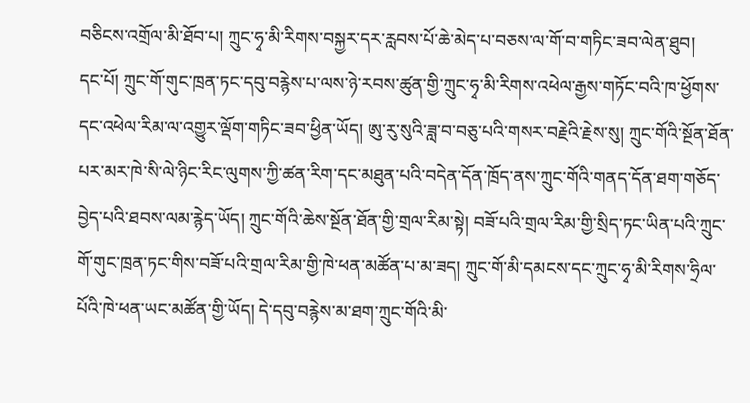བཅིངས་འགྲོལ་མི་ཐོབ་པ། ཀྲུང་ཧྭ་མི་རིགས་བསྐྱར་དར་རླབས་པོ་ཆེ་མེད་པ་བཅས་ལ་གོ་བ་གཏིང་ཟབ་ལེན་ཐུབ།
དང་པོ། ཀྲུང་གོ་གུང་ཁྲན་ཏང་དབུ་བརྙེས་པ་ལས་ཉེ་རབས་ཚུན་གྱི་ཀྲུང་ཧྭ་མི་རིགས་འཕེལ་རྒྱས་གཏོང་བའི་ཁ་ཕྱོགས་དང་འཕེལ་རིམ་ལ་འགྱུར་ལྡོག་གཏིང་ཟབ་ཕྱིན་ཡོད། ཨུ་རུ་སུའི་ཟླ་བ་བཅུ་པའི་གསར་བརྗེའི་རྗེས་སུ། ཀྲུང་གོའི་སྔོན་ཐོན་པར་མར་ཁེ་སི་ལེ་ཉིང་རིང་ལུགས་ཀྱི་ཚན་རིག་དང་མཐུན་པའི་བདེན་དོན་ཁྲོད་ནས་ཀྲུང་གོའི་གནད་དོན་ཐག་གཅོད་བྱེད་པའི་ཐབས་ལམ་རྙེད་ཡོད། ཀྲུང་གོའི་ཆེས་སྔོན་ཐོན་གྱི་གྲལ་རིམ་སྟེ། བཟོ་པའི་གྲལ་རིམ་གྱི་སྲིད་ཏང་ཡིན་པའི་ཀྲུང་གོ་གུང་ཁྲན་ཏང་གིས་བཟོ་པའི་གྲལ་རིམ་གྱི་ཁེ་ཕན་མཚོན་པ་མ་ཟད། ཀྲུང་གོ་མི་དམངས་དང་ཀྲུང་ཧྭ་མི་རིགས་ཧྲིལ་པོའི་ཁེ་ཕན་ཡང་མཚོན་གྱི་ཡོད། དེ་དབུ་བརྙེས་མ་ཐག་ཀྲུང་གོའི་མི་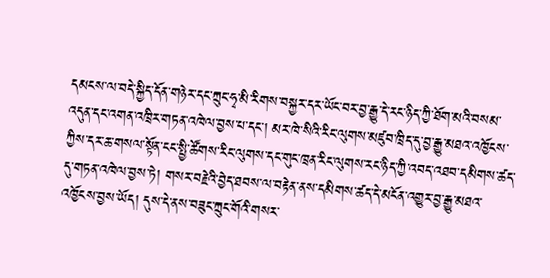དམངས་ལ་བདེ་སྐྱིད་དོན་གཉེར་དང་ཀྲུང་ཧྭ་མི་རིགས་བསྐྱར་དར་ཡོང་བར་བྱ་རྒྱུ་དེ་རང་ཉིད་ཀྱི་ཐོག་མའི་བསམ་འདུན་དང་འགན་འཁྲིར་གཏན་འཁེལ་བྱས་པ་དང་། མར་ཁེ་སིའི་རིང་ལུགས་མཛུབ་ཁྲིད་དུ་བྱ་རྒྱུ་མཐའ་འཁྱོངས་ཀྱིས་དར་ཆ་གསལ་སྟོན་ངང་སྤྱི་ཚོགས་རིང་ལུགས་དང་གུང་ཁྲན་རིང་ལུགས་རང་ཉིད་ཀྱི་འབད་འཐབ་དམིགས་ཚད་དུ་གཏན་འཁེལ་བྱས་ཏེ། གསར་བརྗེའི་བྱེད་ཐབས་ལ་བརྟེན་ནས་དམིགས་ཚད་དེ་མངོན་འགྱུར་བྱ་རྒྱུ་མཐའ་འཁྱོངས་བྱས་ཡོད། དུས་དེ་ནས་བཟུང་ཀྲུང་གོའི་གསར་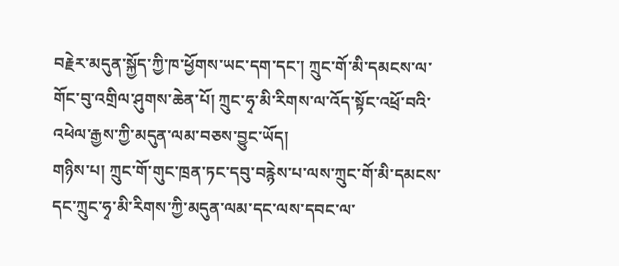བརྗེར་མདུན་སྐྱོད་ཀྱི་ཁ་ཕྱོགས་ཡང་དག་དང་། ཀྲུང་གོ་མི་དམངས་ལ་གོང་བུ་འགྲིལ་ཤུགས་ཆེན་པོ། ཀྲུང་ཧྭ་མི་རིགས་ལ་འོད་སྟོང་འཕྲོ་བའི་འཕེལ་རྒྱས་ཀྱི་མདུན་ལམ་བཅས་བྱུང་ཡོད།
གཉིས་པ། ཀྲུང་གོ་གུང་ཁྲན་ཏང་དབུ་བརྙེས་པ་ལས་ཀྲུང་གོ་མི་དམངས་དང་ཀྲུང་ཧྭ་མི་རིགས་ཀྱི་མདུན་ལམ་དང་ལས་དབང་ལ་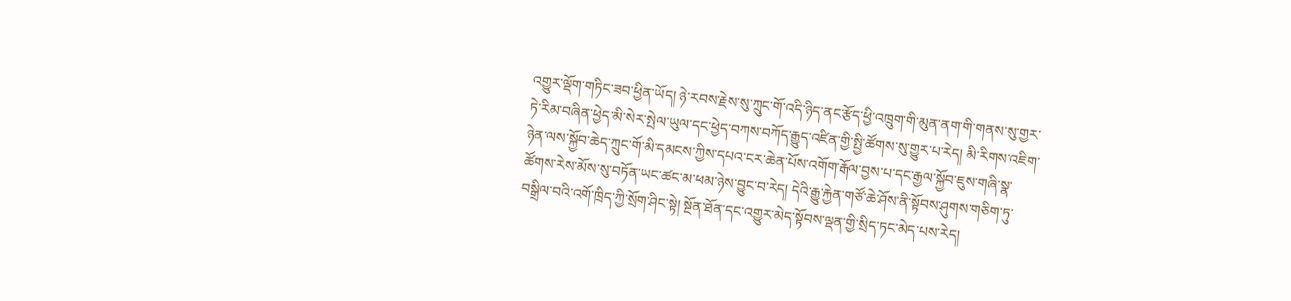འགྱུར་ལྡོག་གཏིང་ཟབ་ཕྱིན་ཡོད། ཉེ་རབས་རྗེས་སུ་ཀྲུང་གོ་འདི་ཉིད་ནང་རྩོད་ཕྱི་འཁྲུག་གི་མུན་ནག་གི་གནས་སུ་གྱར་ཏེ་རིམ་བཞིན་ཕྱེད་མི་སེར་སྤེལ་ཡུལ་དང་ཕྱེད་བཀས་བཀོད་རྒྱུད་འཛིན་གྱི་སྤྱི་ཚོགས་སུ་གྱུར་པ་རེད། མི་རིགས་འཇིག་ཉེན་ལས་སྐྱོབ་ཆེད་ཀྲུང་གོ་མི་དམངས་ཀྱིས་དཔའ་ངར་ཆེན་པོས་འགོག་རྒོལ་བྱས་པ་དང་རྒྱལ་སྐྱོབ་ཇུས་གཞི་སྣ་ཚོགས་རེས་མོས་སུ་བཏོན་ཡང་ཚང་མ་ཕམ་ཉེས་བྱུང་བ་རེད། དེའི་རྒྱུ་རྐྱེན་གཙོ་ཆེ་ཤོས་ནི་སྟོབས་ཤུགས་གཅིག་ཏུ་བསྒྲིལ་བའི་འགོ་ཁྲིད་ཀྱི་སྲོག་ཤིང་སྟེ། སྔོན་ཐོན་དང་འགྱུར་མེད་སྟོབས་ལྡན་གྱི་སྲིད་ཏང་མེད་པས་རེད།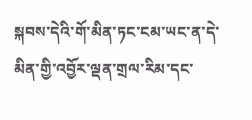སྐབས་དེའི་གོ་མིན་ཏང་ངམ་ཡང་ན་དེ་མིན་གྱི་འབྱོར་ལྡན་གྲལ་རིམ་དང་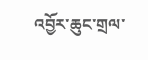འབྱོར་ཆུང་གྲལ་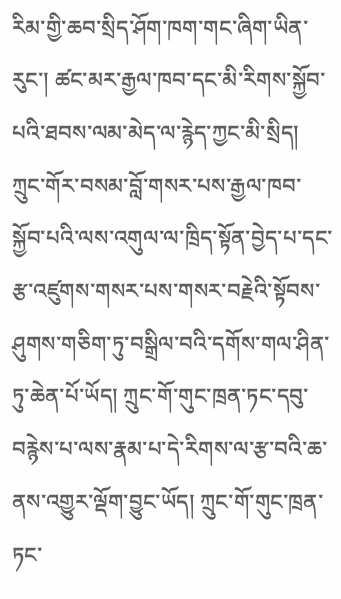རིམ་གྱི་ཆབ་སྲིད་ཤོག་ཁག་གང་ཞིག་ཡིན་རུང་། ཚང་མར་རྒྱལ་ཁབ་དང་མི་རིགས་སྐྱོབ་པའི་ཐབས་ལམ་མེད་ལ་རྙེད་ཀྱང་མི་སྲིད། ཀྲུང་གོར་བསམ་བློ་གསར་པས་རྒྱལ་ཁབ་སྐྱོབ་པའི་ལས་འགུལ་ལ་ཁྲིད་སྟོན་བྱེད་པ་དང་རྩ་འཛུགས་གསར་པས་གསར་བརྗེའི་སྟོབས་ཤུགས་གཅིག་ཏུ་བསྒྲིལ་བའི་དགོས་གལ་ཤིན་ཏུ་ཆེན་པོ་ཡོད། ཀྲུང་གོ་གུང་ཁྲན་ཏང་དབུ་བརྙེས་པ་ལས་རྣམ་པ་དེ་རིགས་ལ་རྩ་བའི་ཆ་ནས་འགྱུར་ལྡོག་བྱུང་ཡོད། ཀྲུང་གོ་གུང་ཁྲན་ཏང་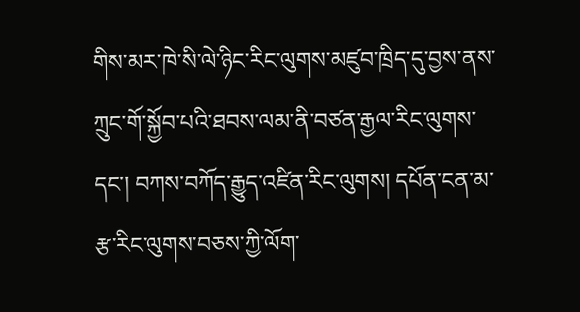གིས་མར་ཁེ་སི་ལེ་ཉིང་རིང་ལུགས་མཛུབ་ཁྲིད་དུ་བྱས་ནས་ཀྲུང་གོ་སྐྱོབ་པའི་ཐབས་ལམ་ནི་བཙན་རྒྱལ་རིང་ལུགས་དང་། བཀས་བཀོད་རྒྱུད་འཛིན་རིང་ལུགས། དཔོན་ངན་མ་རྩ་རིང་ལུགས་བཅས་ཀྱི་ལོག་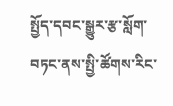སྤྱོད་དབང་སྒྱུར་རྩ་སློག་བཏང་ནས་སྤྱི་ཚོགས་རིང་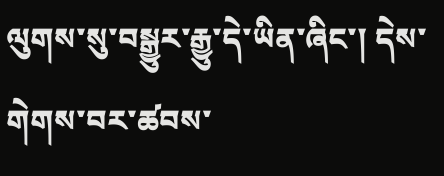ལུགས་སུ་བསྒྱུར་རྒྱུ་དེ་ཡིན་ཞིང་། དེས་གེགས་བར་ཚབས་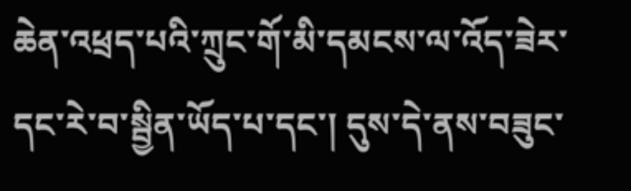ཆེན་འཕྲད་པའི་ཀྲུང་གོ་མི་དམངས་ལ་འོད་ཟེར་དང་རེ་བ་སྦྱིན་ཡོད་པ་དང་། དུས་དེ་ནས་བཟུང་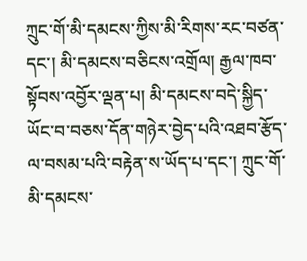ཀྲུང་གོ་མི་དམངས་ཀྱིས་མི་རིགས་རང་བཙན་དང་། མི་དམངས་བཅིངས་འགྲོལ། རྒྱལ་ཁབ་སྟོབས་འབྱོར་ལྡན་པ། མི་དམངས་བདེ་སྐྱིད་ཡོང་བ་བཅས་དོན་གཉེར་བྱེད་པའི་འཐབ་རྩོད་ལ་བསམ་པའི་བརྟེན་ས་ཡོད་པ་དང་། ཀྲུང་གོ་མི་དམངས་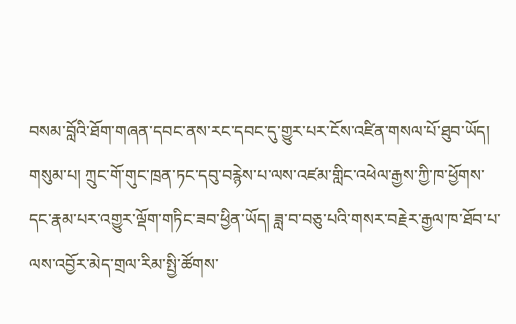བསམ་བློའི་ཐོག་གཞན་དབང་ནས་རང་དབང་དུ་གྱུར་པར་ངོས་འཛིན་གསལ་པོ་ཐུབ་ཡོད།
གསུམ་པ། ཀྲུང་གོ་གུང་ཁྲན་ཏང་དབུ་བརྙེས་པ་ལས་འཛམ་གླིང་འཕེལ་རྒྱས་ཀྱི་ཁ་ཕྱོགས་དང་རྣམ་པར་འགྱུར་ལྡོག་གཏིང་ཟབ་ཕྱིན་ཡོད། ཟླ་བ་བཅུ་པའི་གསར་བརྗེར་རྒྱལ་ཁ་ཐོབ་པ་ལས་འབྱོར་མེད་གྲལ་རིམ་སྤྱི་ཚོགས་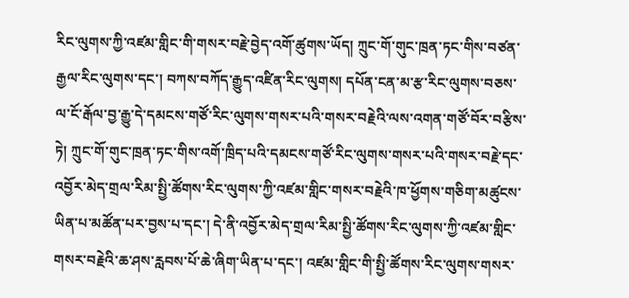རིང་ལུགས་ཀྱི་འཛམ་གླིང་གི་གསར་བརྗེ་བྱེད་འགོ་ཚུགས་ཡོད། ཀྲུང་གོ་གུང་ཁྲན་ཏང་གིས་བཙན་རྒྱལ་རིང་ལུགས་དང་། བཀས་བཀོད་རྒྱུད་འཛིན་རིང་ལུགས། དཔོན་ངན་མ་རྩ་རིང་ལུགས་བཅས་ལ་ངོ་རྒོལ་བྱ་རྒྱུ་དེ་དམངས་གཙོ་རིང་ལུགས་གསར་པའི་གསར་བརྗེའི་ལས་འགན་གཙོ་བོར་བརྩིས་ཏེ། ཀྲུང་གོ་གུང་ཁྲན་ཏང་གིས་འགོ་ཁྲིད་པའི་དམངས་གཙོ་རིང་ལུགས་གསར་པའི་གསར་བརྗེ་དང་འབྱོར་མེད་གྲལ་རིམ་སྤྱི་ཚོགས་རིང་ལུགས་ཀྱི་འཛམ་གླིང་གསར་བརྗེའི་ཁ་ཕྱོགས་གཅིག་མཚུངས་ཡིན་པ་མཚོན་པར་བྱས་པ་དང་། དེ་ནི་འབྱོར་མེད་གྲལ་རིམ་སྤྱི་ཚོགས་རིང་ལུགས་ཀྱི་འཛམ་གླིང་གསར་བརྗེའི་ཆ་ཤས་རླབས་པོ་ཆེ་ཞིག་ཡིན་པ་དང་། འཛམ་གླིང་གི་སྤྱི་ཚོགས་རིང་ལུགས་གསར་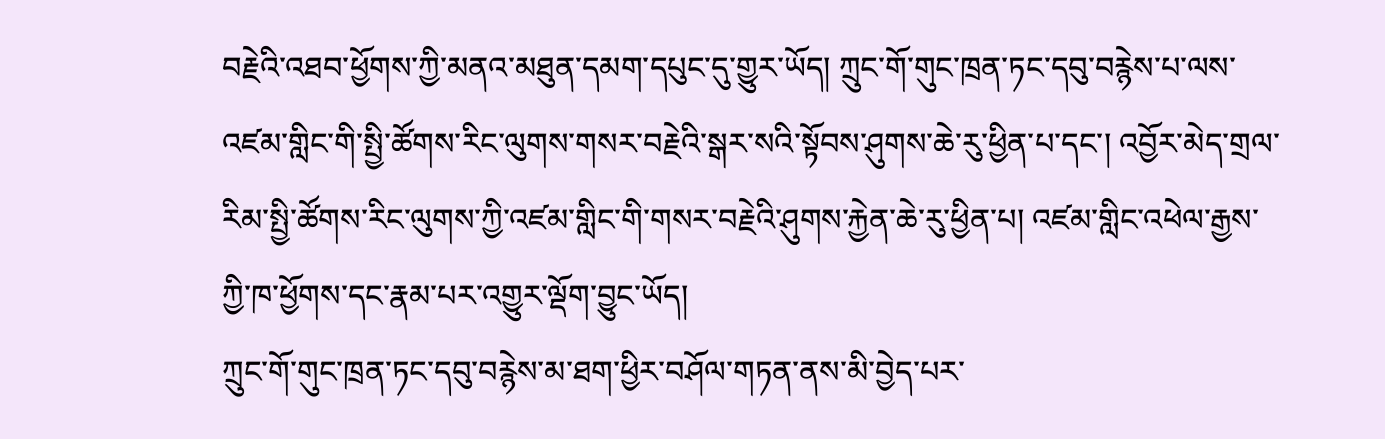བརྗེའི་འཐབ་ཕྱོགས་ཀྱི་མནའ་མཐུན་དམག་དཔུང་དུ་གྱུར་ཡོད། ཀྲུང་གོ་གུང་ཁྲན་ཏང་དབུ་བརྙེས་པ་ལས་འཛམ་གླིང་གི་སྤྱི་ཚོགས་རིང་ལུགས་གསར་བརྗེའི་སྒར་སའི་སྟོབས་ཤུགས་ཆེ་རུ་ཕྱིན་པ་དང་། འབྱོར་མེད་གྲལ་རིམ་སྤྱི་ཚོགས་རིང་ལུགས་ཀྱི་འཛམ་གླིང་གི་གསར་བརྗེའི་ཤུགས་རྐྱེན་ཆེ་རུ་ཕྱིན་པ། འཛམ་གླིང་འཕེལ་རྒྱས་ཀྱི་ཁ་ཕྱོགས་དང་རྣམ་པར་འགྱུར་ལྡོག་བྱུང་ཡོད།
ཀྲུང་གོ་གུང་ཁྲན་ཏང་དབུ་བརྙེས་མ་ཐག་ཕྱིར་བཤོལ་གཏན་ནས་མི་བྱེད་པར་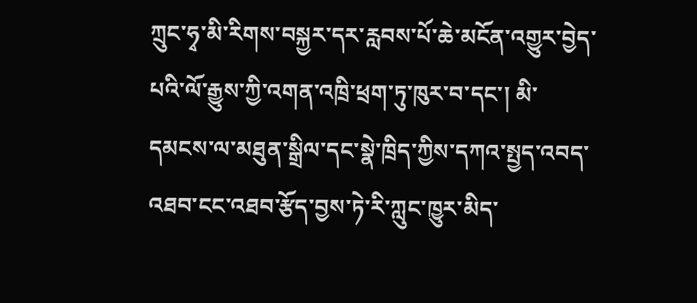ཀྲུང་ཧྭ་མི་རིགས་བསྐྱར་དར་རླབས་པོ་ཆེ་མངོན་འགྱུར་བྱེད་པའི་ལོ་རྒྱུས་ཀྱི་འགན་འཁྲི་ཕྲག་ཏུ་ཁུར་བ་དང་། མི་དམངས་ལ་མཐུན་སྒྲིལ་དང་སྣེ་ཁྲིད་ཀྱིས་དཀའ་སྤྱད་འབད་འཐབ་ངང་འཐབ་རྩོད་བྱས་ཏེ་རི་ཀླུང་ཁྱུར་མིད་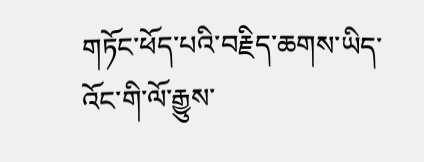གཏོང་ཕོད་པའི་བརྗིད་ཆགས་ཡིད་འོང་གི་ལོ་རྒྱུས་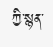ཀྱི་སྙན་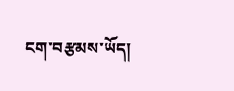ངག་བརྩམས་ཡོད།